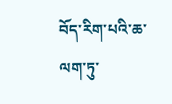བོད་རིག་པའི་ཆ་ལག་ཏུ་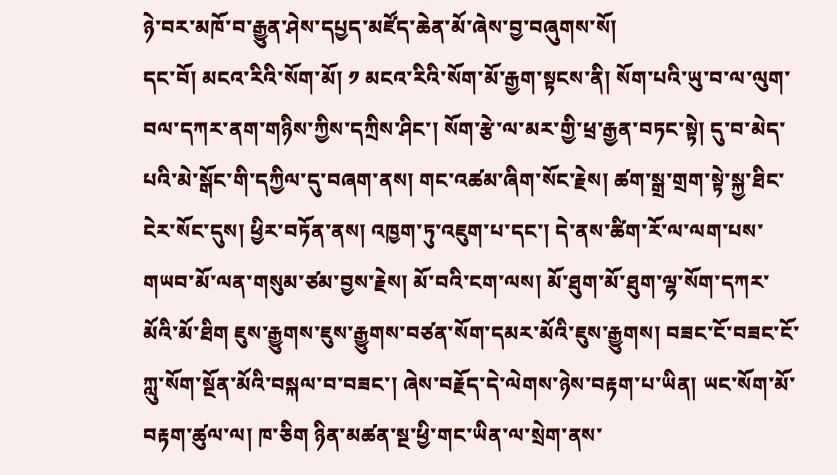ཉེ་བར་མཁོ་བ་རྒྱུན་ཤེས་དཔྱད་མཛོད་ཆེན་མོ་ཞེས་བྱ་བཞུགས་སོ།
དང་བོ། མངའ་རིའི་སོག་མོ། ༡ མངའ་རིའི་སོག་མོ་རྒྱག་སྟངས་ནི། སོག་པའི་ཡུ་བ་ལ་ལུག་བལ་དཀར་ནག་གཉིས་ཀྱིས་དཀྲིས་ཤིང་། སོག་རྩེ་ལ་མར་གྱི་ཕྲ་རྒྱན་བཏང་སྟེ། དུ་བ་མེད་པའི་མེ་སྒོང་གི་དཀྱིལ་དུ་བཞག་ནས། གང་འཚམ་ཞིག་སོང་རྗེས། ཚག་སྒྲ་གྲག་སྟེ་སྐྱ་ཐིང་ངེར་སོང་དུས། ཕྱིར་བཏོན་ནས། འཁྱག་ཏུ་འཇུག་པ་དང་། དེ་ནས་ཚིག་རོ་ལ་ལག་པས་གཡབ་མོ་ལན་གསུམ་ཙམ་བྱས་རྗེས། མོ་བའི་ངག་ལས། མོ་ཐུག་མོ་ཐུག་ལྷ་སོག་དཀར་མོའི་མོ་ཐིག ཇུས་རྒྱུགས་ཇུས་རྒྱུགས་བཙན་སོག་དམར་མོའི་ཇུས་རྒྱུགས། བཟང་ངོ་བཟང་ངོ་ཀླུ་སོག་སྔོན་མོའི་བསྐལ་བ་བཟང་། ཞེས་བརྗོད་དེ་ལེགས་ཉེས་བརྟག་པ་ཡིན། ཡང་སོག་མོ་བརྟག་ཚུལ་ལ། ཁ་ཅིག ཉིན་མཚན་སྔ་ཕྱི་གང་ཡིན་ལ་སྲེག་ནས་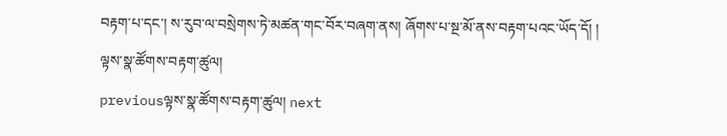བརྟག་པ་དང་། ས་རུབ་ལ་བསྲེགས་ཏེ་མཚན་གང་བོར་བཞག་ནས། ཞོགས་པ་སྔ་མོ་ནས་བརྟག་པའང་ཡོད་དོ། །
ལྟས་སྣ་ཚོགས་བརྟག་ཚུལ།
previousལྟས་སྣ་ཚོགས་བརྟག་ཚུལ། next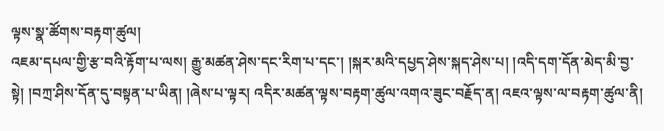ལྟས་སྣ་ཚོགས་བརྟག་ཚུལ།
འཇམ་དཔལ་གྱི་རྩ་བའི་རྟོག་པ་ལས། རྒྱུ་མཚན་ཤེས་དང་རིག་པ་དང་། །སྐར་མའི་དཔྱད་ཤེས་སྐད་ཤེས་པ། །འདི་དག་དོན་མེད་མི་བྱ་སྟེ། །བཀྲ་ཤིས་དོན་དུ་བསྟན་པ་ཡིན། །ཞེས་པ་ལྟར། འདིར་མཚན་ལྟས་བརྟག་ཚུལ་འགའ་ཟུང་བརྗོད་ན། འཇའ་ལྟས་ལ་བརྟག་ཚུལ་ནི།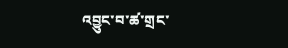འབྱུང་བ་ཚ་གྲང་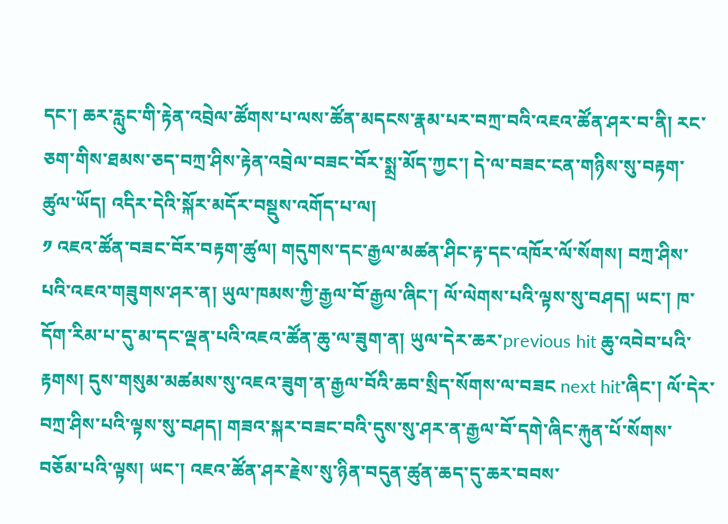དང་། ཆར་རླུང་གི་རྟེན་འབྲེལ་ཚོགས་པ་ལས་ཚོན་མདངས་རྣམ་པར་བཀྲ་བའི་འཇའ་ཚོན་ཤར་བ་ནི། རང་ཅག་གིས་ཐམས་ཅད་བཀྲ་ཤིས་རྟེན་འབྲེལ་བཟང་བོར་སྨྲ་མོད་ཀྱང་། དེ་ལ་བཟང་ངན་གཉིས་སུ་བརྟག་ཚུལ་ཡོད། འདིར་དེའི་སྐོར་མདོར་བསྡུས་འགོད་པ་ལ།
༡ འཇའ་ཚོན་བཟང་བོར་བརྟག་ཚུལ། གདུགས་དང་རྒྱལ་མཚན་ཤིང་རྟ་དང་འཁོར་ལོ་སོགས། བཀྲ་ཤིས་པའི་འཇའ་གཟུགས་ཤར་ན། ཡུལ་ཁམས་ཀྱི་རྒྱལ་བོ་རྒྱལ་ཞིང་། ལོ་ལེགས་པའི་ལྟས་སུ་བཤད། ཡང་། ཁ་དོག་རིམ་པ་དུ་མ་དང་ལྡན་པའི་འཇའ་ཚོན་ཆུ་ལ་ཟུག་ན། ཡུལ་དེར་ཆར་previous hit ཆུ་འབེབ་པའི་རྟགས། དུས་གསུམ་མཚམས་སུ་འཇའ་ཟུག་ན་རྒྱལ་བོའི་ཆབ་སྲིད་སོགས་ལ་བཟང next hit་ཞིང་། ལོ་དེར་བཀྲ་ཤིས་པའི་ལྟས་སུ་བཤད། གཟའ་སྐར་བཟང་བའི་དུས་སུ་ཤར་ན་རྒྱལ་བོ་དགེ་ཞིང་རྐུན་པོ་སོགས་བཅོམ་པའི་ལྟས། ཡང་། འཇའ་ཚོན་ཤར་རྗེས་སུ་ཉིན་བདུན་ཚུན་ཆད་དུ་ཆར་བབས་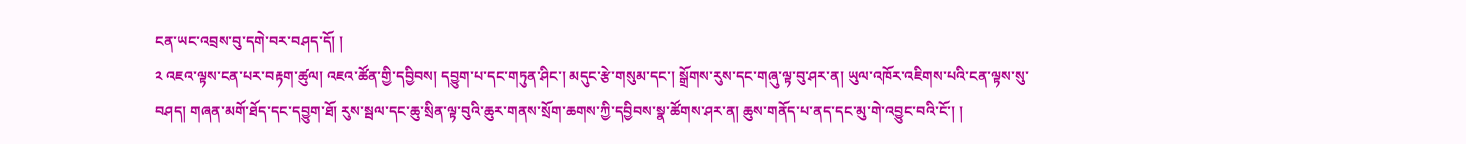ངན་ཡང་འབྲས་བུ་དགེ་བར་བཤད་དོ། །
༢ འཇའ་ལྟས་ངན་པར་བརྟག་ཚུལ། འཇའ་ཚོན་གྱི་དབྱིབས། དབྱུག་པ་དང་གཏུན་ཤིང་། མདུང་རྩེ་གསུམ་དང་། སྒྲོགས་རུས་དང་གཞུ་ལྟ་བུ་ཤར་ན། ཡུལ་འཁོར་འཇིགས་པའི་ངན་ལྟས་སུ་བཤད། གཞན་མགོ་ཐོད་དང་དབྱུག་ཐོ། རུས་སྦལ་དང་ཆུ་སྲིན་ལྟ་བུའི་ཆུར་གནས་སྲོག་ཆགས་ཀྱི་དབྱིབས་སྣ་ཚོགས་ཤར་ན། ཆུས་གནོད་པ་ནད་དང་མུ་གེ་འབྱུང་བའི་ངོ་། །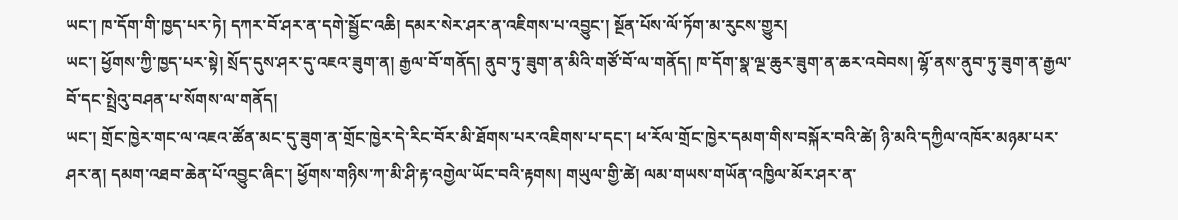ཡང་། ཁ་དོག་གི་ཁྱད་པར་ཏེ། དཀར་བོ་ཤར་ན་དགེ་སྦྱོང་འཆི། དམར་སེར་ཤར་ན་འཇིགས་པ་འབྱུང་། སྔོན་པོས་ལོ་ཏོག་མ་རུངས་གྱུར།
ཡང་། ཕྱོགས་ཀྱི་ཁྱད་པར་སྟེ། སྲོད་དུས་ཤར་དུ་འཇའ་ཟུག་ན། རྒྱལ་བོ་གནོད། ནུབ་ཏུ་ཟུག་ན་མིའི་གཙོ་བོ་ལ་གནོད། ཁ་དོག་སྣ་ལྔ་ཆུར་ཟུག་ན་ཆར་འབེབས། ལྷོ་ནས་ནུབ་ཏུ་ཟུག་ན་རྒྱལ་བོ་དང་སྤྲེའུ་བཤན་པ་སོགས་ལ་གནོད།
ཡང་། གྲོང་ཁྱེར་གང་ལ་འཇའ་ཚོན་མང་དུ་ཟུག་ན་གྲོང་ཁྱེར་དེ་རིང་བོར་མི་ཐོགས་པར་འཇིགས་པ་དང་། ཕ་རོལ་གྲོང་ཁྱེར་དམག་གིས་བསྐོར་བའི་ཚེ། ཉི་མའི་དཀྱིལ་འཁོར་མཉམ་པར་ཤར་ན། དམག་འཐབ་ཆེན་པོ་འབྱུང་ཞིང་། ཕྱོགས་གཉིས་ཀ་མི་ཤི་རྟ་འགྱེལ་ཡོང་བའི་རྟགས། གཡུལ་གྱི་ཚེ། ལམ་གཡས་གཡོན་འཁྱིལ་མོར་ཤར་ན་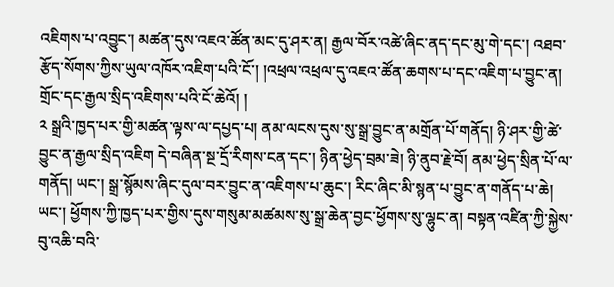འཇིགས་པ་འབྱུང་། མཚན་དུས་འཇའ་ཚོན་མང་དུ་ཤར་ན། རྒྱལ་བོར་འཚེ་ཞིང་ནད་དང་མུ་གེ་དང་། འཐབ་རྩོད་སོགས་ཀྱིས་ཡུལ་འཁོར་འཇིག་པའི་ངོ་། །འཕྲལ་འཕྲལ་དུ་འཇའ་ཚོན་ཆགས་པ་དང་འཇིག་པ་བྱུང་ན། གྲོང་དང་རྒྱལ་སྲིད་འཇིགས་པའི་ངོ་ཆེའོ། །
༢ སྒྲའི་ཁྱད་པར་གྱི་མཚན་ལྟས་ལ་དཔྱད་པ། ནམ་ལངས་དུས་སུ་སྒྲ་བྱུང་ན་མགྲོན་པོ་གནོད། ཉི་ཤར་གྱི་ཚེ་བྱུང་ན་རྒྱལ་སྲིད་འཇིག དེ་བཞིན་སྔ་དྲོ་རིགས་ངན་དང་། ཉིན་ཕྱེད་བྲམ་ཟེ། ཉི་ནུབ་རྗེ་བོ། ནམ་ཕྱེད་སྲིན་པོ་ལ་གནོད། ཡང་། སྒྲ་སྙོམས་ཞིང་དུལ་བར་བྱུང་ན་འཇིགས་པ་ཆུང་། རིང་ཞིང་མི་སྙན་པ་བྱུང་ན་གནོད་པ་ཆེ།
ཡང་། ཕྱོགས་ཀྱི་ཁྱད་པར་གྱིས་དུས་གསུམ་མཚམས་སུ་སྒྲ་ཆེན་བྱང་ཕྱོགས་སུ་ལྷུང་ན། བསྟན་འཛིན་ཀྱི་སྐྱེས་བུ་འཆི་བའི་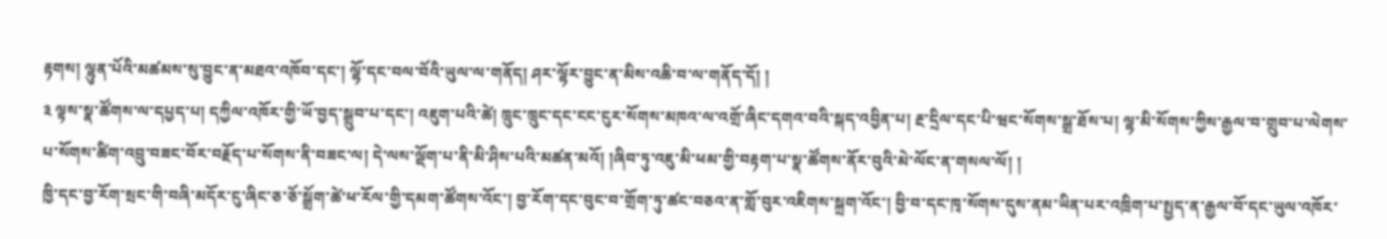རྟགས། ལྷུན་པོའི་མཚམས་སུ་བྱུང་ན་མཐའ་འཁོབ་དང་། ལྷོ་དང་བལ་བོའི་ཡུལ་ལ་གནོད། ཤར་ལྷོར་བྱུང་ན་མིས་འཆི་བ་ལ་གནོད་དོ། །
༣ ལྟས་སྣ་ཚོགས་ལ་དཔྱད་པ། དཀྱིལ་འཁོར་གྱི་ཡོ་བྱད་སྒྲུབ་པ་དང་། འཇུག་པའི་ཚེ། ཁྲུང་ཁྲུང་དང་ངང་ངུར་སོགས་མཁའ་ལ་འགྲོ་ཞིང་དགའ་བའི་སྐད་འབྱིན་པ། རྔ་དྲིལ་དང་པི་ཝང་སོགས་སྒྲ་ཐོས་པ། ལྷ་མི་སོགས་ཀྱིས་རྒྱལ་བ་གྲུབ་པ་ལེགས་པ་སོགས་ཚིག་འབྲུ་བཟང་བོར་བརྗོད་པ་སོགས་ནི་བཟང་ལ། དེ་ལས་ལྡོག་པ་ནི་མི་ཤིས་པའི་མཚན་མའོ། །ཞིབ་ཏུ་འཇུ་མི་ཕམ་གྱི་བརྟག་པ་སྣ་ཚོགས་ནོར་བུའི་མེ་ལོང་ན་གསལ་ལོ། །
ཁྱི་དང་བྱ་རོག་སྲང་གི་བཞི་མདོར་ངུ་ཞིང་ཅ་ཅོ་སྒྲོག་ཚེ་ཕ་རོལ་གྱི་དམག་ཚོགས་འོང་། བྱ་རོག་དང་བུང་བ་གྲོག་ཏུ་ཚང་བཅའ་ན་གློ་བུར་འཇིགས་སྐྲག་འོང་། བྱི་བ་དང་ཁྭ་སོགས་དུས་ནམ་ཡིན་པར་འཁྲིག་པ་སྤྱད་ན་རྒྱལ་བོ་དང་ཡུལ་འཁོར་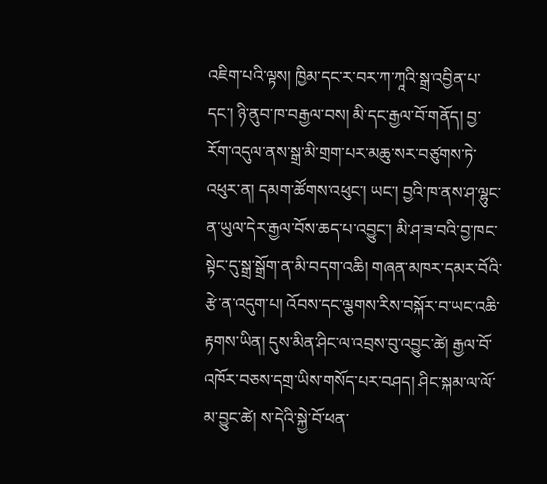འཇིག་པའི་ལྟས། ཁྱིམ་དང་ར་བར་ཀ་ཀཱའི་སྒྲ་འབྱིན་པ་དང་། ཉི་ནུབ་ཁ་བརྒྱལ་བས། མི་དང་རྒྱལ་བོ་གནོད། བྱ་རོག་འདུལ་ནས་སྒྲ་མི་གྲག་པར་མཆུ་སར་བཙུགས་ཏེ་འཕུར་ན། དམག་ཚོགས་འཕུང་། ཡང་། བྱའི་ཁ་ནས་ཤ་ལྷུང་ན་ཡུལ་དེར་རྒྱལ་བོས་ཆད་པ་འབྱུང་། མི་ཤ་ཟ་བའི་བྱ་ཁང་སྟེང་དུ་སྒྲ་སྒྲོག་ན་མི་བདག་འཆི། གཞན་མཁར་དམར་བོའི་རྩེ་ན་འདུག་པ། འོབས་དང་ལྕགས་རིས་བསྐོར་བ་ཡང་འཆི་རྟགས་ཡིན། དུས་མིན་ཤིང་ལ་འབྲས་བུ་འབྱུང་ཚེ། རྒྱལ་བོ་འཁོར་བཅས་དགྲ་ཡིས་གསོད་པར་བཤད། ཤིང་སྐམ་ལ་ལོ་མ་བྱུང་ཚེ། ས་དེའི་སྐྱེ་བོ་ཕན་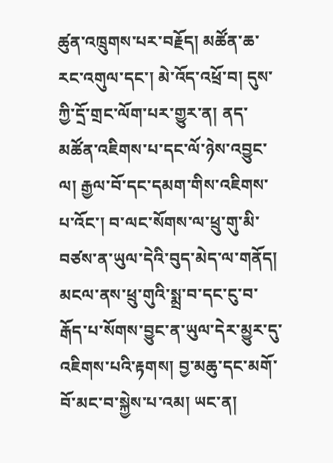ཚུན་འཁྲུགས་པར་བརྗོད། མཚོན་ཆ་རང་འགུལ་དང་། མེ་འོད་འཕྲོ་བ། དུས་ཀྱི་དྲོ་གྲང་ལོག་པར་གྱུར་ན། ནད་མཚོན་འཇིགས་པ་དང་ལོ་ཉེས་འབྱུང་ལ། རྒྱལ་བོ་དང་དམག་གིས་འཇིགས་པ་འོང་། བ་ལང་སོགས་ལ་ཕྲུ་གུ་མི་བཙས་ན་ཡུལ་དེའི་བུད་མེད་ལ་གནོད། མངལ་ནས་ཕྲུ་གུའི་སྨྲ་བ་དང་ངུ་བ་རྒོད་པ་སོགས་བྱུང་ན་ཡུལ་དེར་མྱུར་དུ་འཇིགས་པའི་རྟགས། བྱ་མཆུ་དང་མགོ་བོ་མང་བ་སྐྱེས་པ་འམ། ཡང་ན།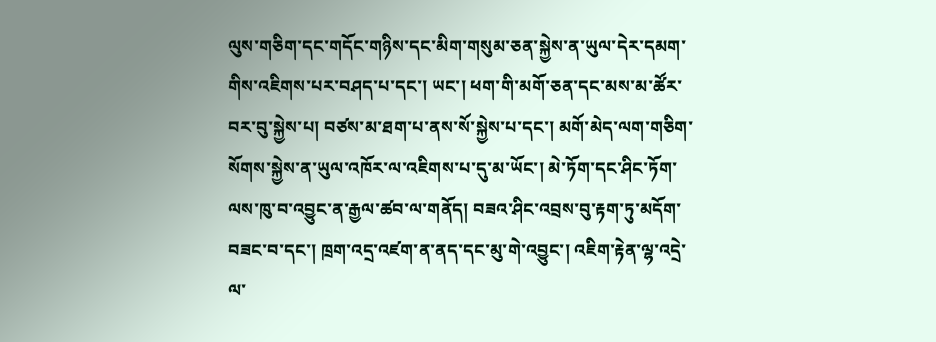ལུས་གཅིག་དང་གདོང་གཉིས་དང་མིག་གསུམ་ཅན་སྐྱེས་ན་ཡུལ་དེར་དམག་གིས་འཇིགས་པར་བཤད་པ་དང་། ཡང་། ཕག་གི་མགོ་ཅན་དང་མས་མ་ཚོར་བར་བུ་སྐྱེས་པ། བཙས་མ་ཐག་པ་ནས་སོ་སྐྱེས་པ་དང་། མགོ་མེད་ལག་གཅིག་སོགས་སྐྱེས་ན་ཡུལ་འཁོར་ལ་འཇིགས་པ་དུ་མ་ཡོང་། མེ་ཏོག་དང་ཤིང་ཏོག་ལས་ཁུ་བ་འབྱུང་ན་རྒྱལ་ཚབ་ལ་གནོད། བཟའ་ཤིང་འབྲས་བུ་རྟག་ཏུ་མདོག་བཟང་བ་དང་། ཁྲག་འདྲ་འཛག་ན་ནད་དང་མུ་གེ་འབྱུང་། འཇིག་རྟེན་ལྷ་འདྲེ་ལ་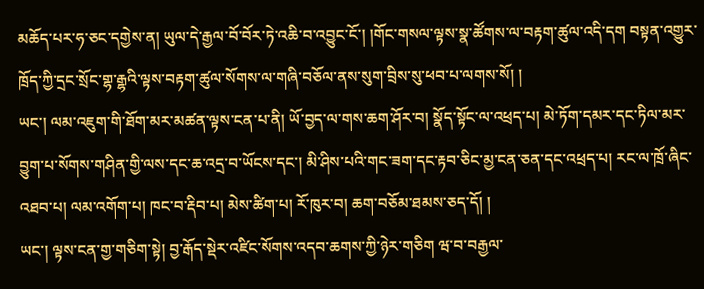མཆོད་པར་ཧ་ཅང་དགྱེས་ན། ཡུལ་དེ་རྒྱལ་བོ་བོར་ཏེ་འཆི་བ་འབྱུང་ངོ་། །གོང་གསལ་ལྟས་སྣ་ཚོགས་ལ་བརྟག་ཚུལ་འདི་དག བསྟན་འགྱུར་ཁྲོད་ཀྱི་དྲང་སྲོང་གྷ་རྒྷའི་ལྟས་བརྟག་ཚུལ་སོགས་ལ་གཞི་བཅོལ་ནས་སུག་བྲིས་སུ་ཕབ་པ་ལགས་སོ། །
ཡང་། ལམ་འཇུག་གི་ཐོག་མར་མཚན་ལྟས་ངན་པ་ནི། ཡོ་བྱད་ལ་གས་ཆག་ཤོར་བ། སྣོད་སྟོང་ལ་འཕྲད་པ། མེ་ཏོག་དམར་དང་ཏིལ་མར་བྱུག་པ་སོགས་གཤིན་གྱི་ལས་དང་ཆ་འདྲ་བ་ཡོངས་དང་། མི་ཤིས་པའི་གང་ཟག་དང་རྟབ་ཅིང་མྱ་ངན་ཅན་དང་འཕྲད་པ། རང་ལ་ཁྲོ་ཞིང་འཐབ་པ། ལམ་འགོག་པ། ཁང་བ་རྡིབ་པ། མེས་ཚིག་པ། རོ་ཁུར་བ། ཆག་བཅོམ་ཐམས་ཅད་དོ། །
ཡང་། ལྟས་ངན་གྱ་གཅིག་སྟེ། བྱ་རྒོད་སྡེར་འཛིང་སོགས་འདབ་ཆགས་ཀྱི་ཉེར་གཅིག ཝ་བ་བརྒྱལ་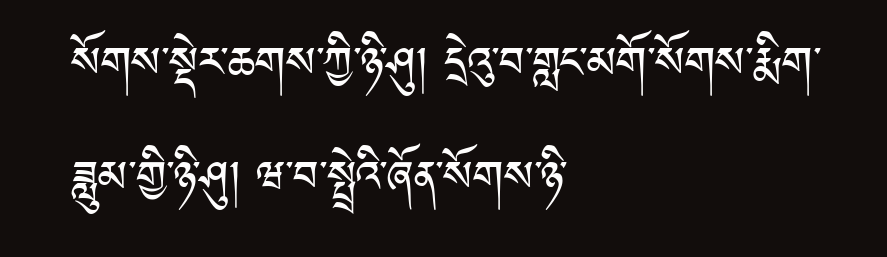སོགས་སྡེར་ཆགས་ཀྱི་ཉི་ཤུ། དྲེའུ་བ་གླང་མགོ་སོགས་རྨིག་ཟླུམ་གྱི་ཉི་ཤུ། ཝ་བ་སྤྲེའི་ཞོན་སོགས་ཉི་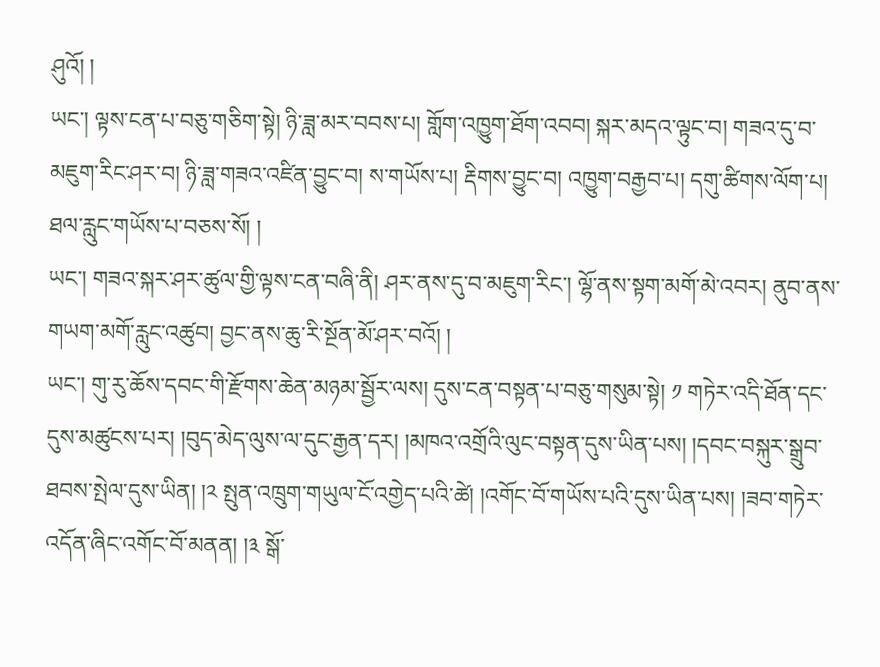ཤུའོ། །
ཡང་། ལྟས་ངན་པ་བཅུ་གཅིག་སྟེ། ཉི་ཟླ་མར་བབས་པ། གློག་འཁྱུག་ཐོག་འབབ། སྐར་མདའ་ལྟུང་བ། གཟའ་དུ་བ་མཇུག་རིང་ཤར་བ། ཉི་ཟླ་གཟའ་འཛིན་བྱུང་བ། ས་གཡོས་པ། རྡིགས་བྱུང་བ། འཁྱུག་བརྒྱབ་པ། དགུ་ཚིགས་ལོག་པ། ཐལ་རླུང་གཡོས་པ་བཅས་སོ། །
ཡང་། གཟའ་སྐར་ཤར་ཚུལ་གྱི་ལྟས་ངན་བཞི་ནི། ཤར་ནས་དུ་བ་མཇུག་རིང་། ལྷོ་ནས་སྟག་མགོ་མེ་འབར། ནུབ་ནས་གཡག་མགོ་རླུང་འཚུབ། བྱང་ནས་ཆུ་རི་སྔོན་མོ་ཤར་བའོ། །
ཡང་། གུ་རུ་ཆོས་དབང་གི་རྫོགས་ཆེན་མཉམ་སྦྱོར་ལས། དུས་ངན་བསྟན་པ་བཅུ་གསུམ་སྟེ། ༡ གཏེར་འདི་ཐོན་དང་དུས་མཚུངས་པར། །བུད་མེད་ལུས་ལ་དུང་རྒྱན་དར། །མཁའ་འགྲོའི་ལུང་བསྟན་དུས་ཡིན་པས། །དབང་བསྐུར་སྒྲུབ་ཐབས་སྤེལ་དུས་ཡིན། །༢ སྤུན་འཁྲུག་གཡུལ་ངོ་འགྱེད་པའི་ཚེ། །འགོང་བོ་གཡོས་པའི་དུས་ཡིན་པས། །ཟབ་གཏེར་འདོན་ཞིང་འགོང་བོ་མནན། །༣ སྒོ་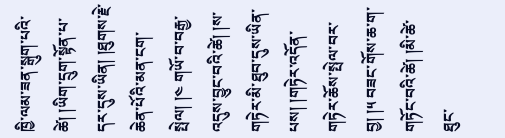ཁྱི་ལམ་ཟན་སྒུག་པའི་ཚེ། །ཡིག་དྲུག་སྟོན་པ་དར་དུས་ཡིན། །ཐུགས་རྗེ་ཆེན་པོའི་མན་ངག་སྤེལ། །༤ གཡོ་བ་བརྒྱ་འདུས་བྱུང་བའི་ཚེ། །ས་གཏེར་མི་ཐུབ་དུས་ཡིན་པས། །གཏེར་འདོན་གཏེར་ཆོས་སྤེལ་བར་བྱ། །༥ བཟང་གོས་ཆ་ག་གཏོང་བའི་ཚེ། །མི་ཚེ་ཐུང་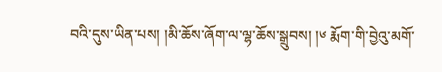བའི་དུས་ཡིན་པས། །མི་ཆོས་ཞོག་ལ་ལྷ་ཆོས་སྒྲུབས། །༦ རྨོག་གི་བྱེའུ་མགོ་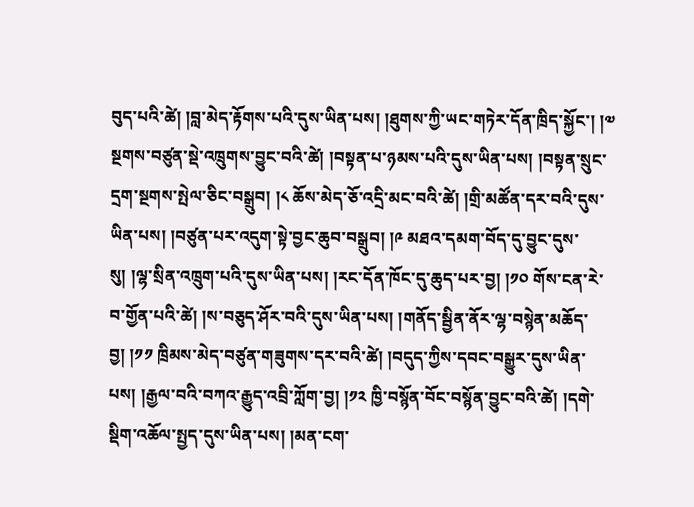བུད་པའི་ཚེ། །བླ་མེད་རྟོགས་པའི་དུས་ཡིན་པས། །ཐུགས་ཀྱི་ཡང་གཏེར་དོན་ཁྲིད་སྐྱོང་། །༧ སྔགས་བཙུན་སྡེ་འཁྲུགས་བྱུང་བའི་ཚེ། །བསྟན་པ་ཉམས་པའི་དུས་ཡིན་པས། །བསྟན་སྲུང་དྲག་སྔགས་སྤེལ་ཅིང་བསྒྲུབ། །༨ ཆོས་མེད་ཅོ་འདྲི་མང་བའི་ཚེ། །གྲི་མཚོན་དར་བའི་དུས་ཡིན་པས། །བཙུན་པར་འདུག་སྟེ་བྱང་ཆུབ་བསྒྲུབ། །༩ མཐའ་དམག་བོད་དུ་བྱུང་དུས་སུ། །ལྷ་སྲིན་འཁྲུག་པའི་དུས་ཡིན་པས། །རང་དོན་ཁོང་དུ་ཆུད་པར་བྱ། །༡༠ གོས་ངན་རེ་བ་གྱོན་པའི་ཚེ། །ས་བཅུད་ཤོར་བའི་དུས་ཡིན་པས། །གནོད་སྦྱིན་ནོར་ལྷ་བསྙེན་མཆོད་བྱ། །༡༡ ཁྲིམས་མེད་བཙུན་གཟུགས་དར་བའི་ཚེ། །བདུད་ཀྱིས་དབང་བསྒྱུར་དུས་ཡིན་པས། །རྒྱལ་བའི་བཀའ་རྒྱུད་འབྲི་ཀློག་བྱ། །༡༢ ཁྱི་བསྙོན་བོང་བསྙོན་བྱུང་བའི་ཚེ། །དགེ་སྡིག་འཆོལ་སྤྱད་དུས་ཡིན་པས། །མན་ངག་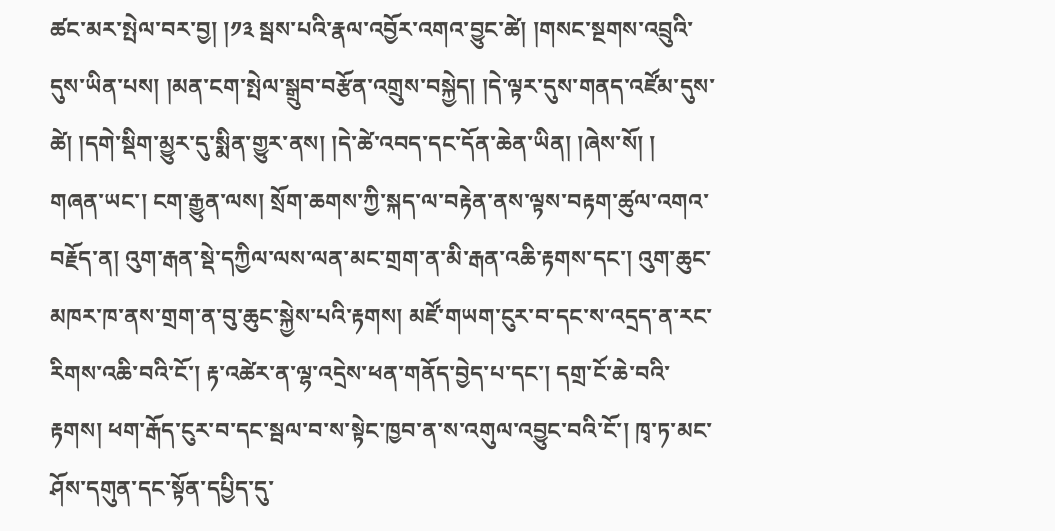ཚང་མར་སྤེལ་བར་བྱ། །༡༣ སྦས་པའི་རྣལ་འབྱོར་འགའ་བྱུང་ཚེ། །གསང་སྔགས་འབྲུའི་དུས་ཡིན་པས། །མན་ངག་སྤེལ་སྒྲུབ་བརྩོན་འགྲུས་བསྐྱེད། །དེ་ལྟར་དུས་གནད་འཛོམ་དུས་ཚེ། །དགེ་སྡིག་མྱུར་དུ་སྨིན་གྱུར་ནས། །དེ་ཚེ་འབད་དང་དོན་ཆེན་ཡིན། །ཞེས་སོ། །
གཞན་ཡང་། ངག་རྒྱུན་ལས། སྲོག་ཆགས་ཀྱི་སྐད་ལ་བརྟེན་ནས་ལྟས་བརྟག་ཚུལ་འགའ་བརྗོད་ན། འུག་རྒན་སྡེ་དཀྱིལ་ལས་ལན་མང་གྲག་ན་མི་རྒན་འཆི་རྟགས་དང་། འུག་ཆུང་མཁར་ཁ་ནས་གྲག་ན་བུ་ཆུང་སྐྱེས་པའི་རྟགས། མཛོ་གཡག་ངུར་བ་དང་ས་འདྲད་ན་རང་རིགས་འཆི་བའི་ངོ་། རྟ་འཚེར་ན་ལྷ་འདྲེས་ཕན་གནོད་བྱེད་པ་དང་། དགྲ་ངོ་ཆེ་བའི་རྟགས། ཕག་རྒོད་ངུར་བ་དང་སྦལ་བ་ས་སྟེང་ཁྱབ་ན་ས་འགུལ་འབྱུང་བའི་ངོ་། ཁྭ་ཏ་མང་ཤོས་དགུན་དང་སྟོན་དཔྱིད་དུ་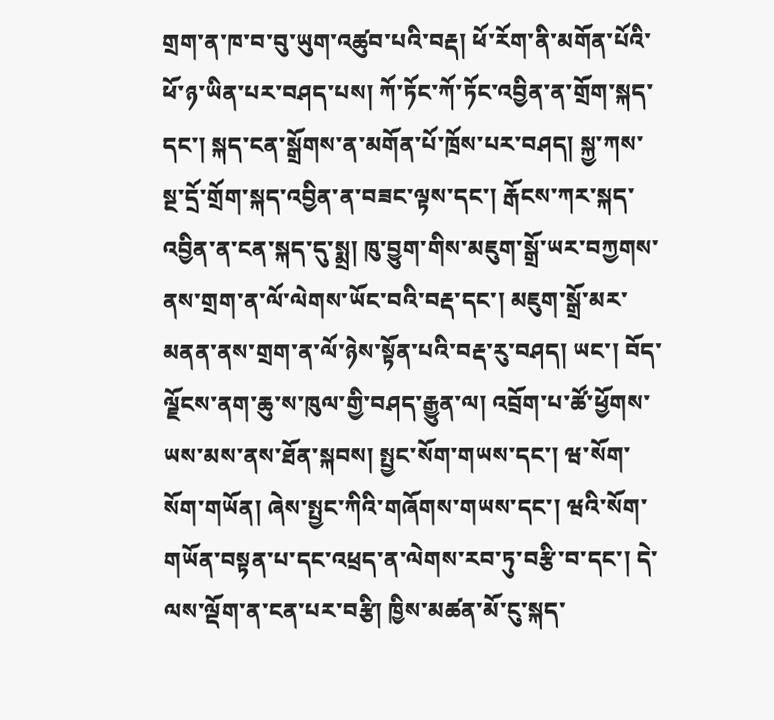གྲག་ན་ཁ་བ་བུ་ཡུག་འཚུབ་པའི་བརྡ། ཕོ་རོག་ནི་མགོན་པོའི་ཕོ་ཉ་ཡིན་པར་བཤད་པས། ཀོ་ཏོང་ཀོ་ཏོང་འབྱིན་ན་གྲོག་སྐད་དང་། སྐད་ངན་སྒྲོགས་ན་མགོན་པོ་ཁྲོས་པར་བཤད། སྐྱ་ཀས་སྔ་དྲོ་གྲོག་སྐད་འབྱིན་ན་བཟང་ལྟས་དང་། རྒོངས་ཀར་སྐད་འབྱིན་ན་ངན་སྐད་དུ་སྨྲ། ཁུ་བྱུག་གིས་མཇུག་སྒྲོ་ཡར་བཀྱགས་ནས་གྲག་ན་ལོ་ལེགས་ཡོང་བའི་བརྡ་དང་། མཇུག་སྒྲོ་མར་མནན་ནས་གྲག་ན་ལོ་ཉེས་སྟོན་པའི་བརྡ་རུ་བཤད། ཡང་། བོད་ལྗོངས་ནག་ཆུ་ས་ཁུལ་གྱི་བཤད་རྒྱུན་ལ། འབྲོག་པ་ཚོ་ཕྱོགས་ཡས་མས་ནས་ཐོན་སྐབས། སྤྱང་སོག་གཡས་དང་། ཝ་སོག་སོག་གཡོན། ཞེས་སྤྱང་ཀིའི་གཞོགས་གཡས་དང་། ཝའི་སོག་གཡོན་བསྟན་པ་དང་འཕྲད་ན་ལེགས་རབ་ཏུ་བརྩི་བ་དང་། དེ་ལས་ལྡོག་ན་ངན་པར་བརྩི། ཁྱིས་མཚན་མོ་ངུ་སྐད་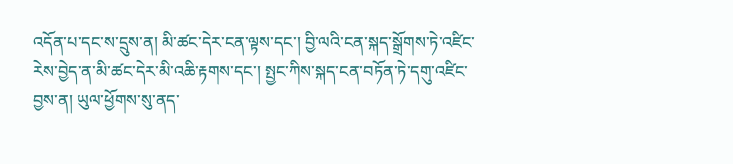འདོན་པ་དང་ས་དྲུས་ན། མི་ཚང་དེར་ངན་ལྟས་དང་། བྱི་ལའི་ངན་སྐད་སྒྲོགས་ཏེ་འཛིང་རེས་བྱེད་ན་མི་ཚང་དེར་མི་འཆི་རྟགས་དང་། སྤྱང་ཀིས་སྐད་ངན་བཏོན་ཏེ་དགུ་འཛིང་བྱས་ན། ཡུལ་ཕྱོགས་སུ་ནད་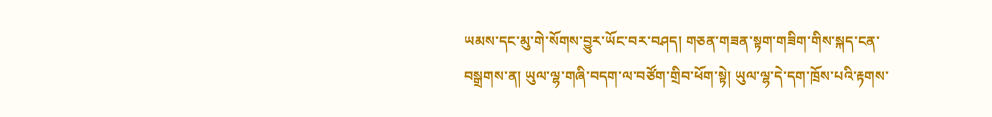ཡམས་དང་མུ་གེ་སོགས་བྱུར་ཡོང་བར་བཤད། གཅན་གཟན་སྟག་གཟིག་གིས་སྐད་ངན་བསྒྲགས་ན། ཡུལ་ལྷ་གཞི་བདག་ལ་བཙོག་གྲིབ་ཕོག་སྟེ། ཡུལ་ལྷ་དེ་དག་ཁྲོས་པའི་རྟགས་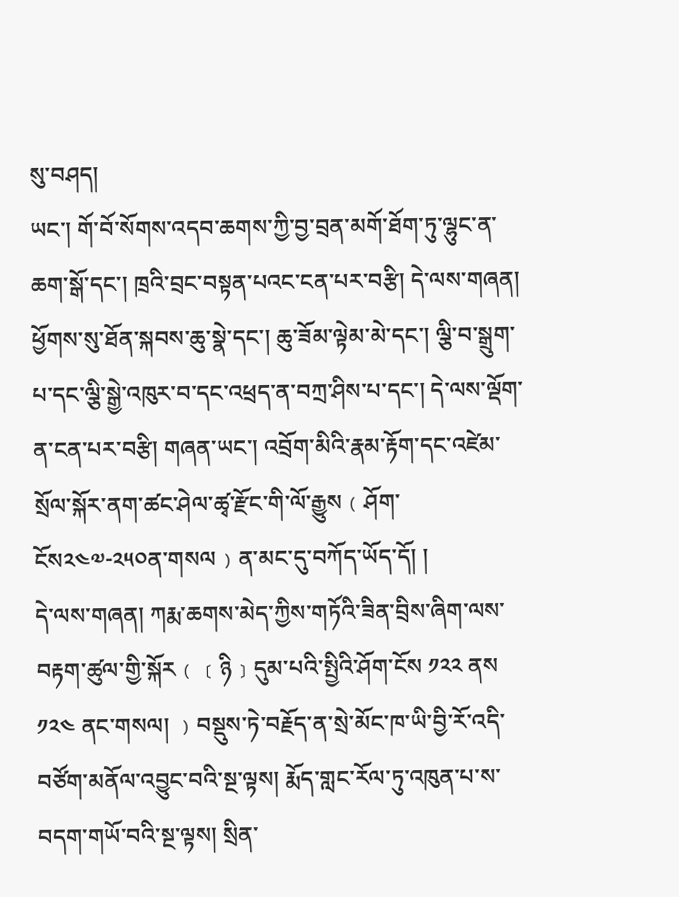སུ་བཤད།
ཡང་། གོ་བོ་སོགས་འདབ་ཆགས་ཀྱི་བྱ་བྲན་མགོ་ཐོག་ཏུ་ལྷུང་ན་ཆག་སྒོ་དང་། ཁྲའི་བྲང་བསྟན་པའང་ངན་པར་བརྩི། དེ་ལས་གཞན། ཕྱོགས་སུ་ཐོན་སྐབས་ཆུ་སྣེ་དང་། ཆུ་ཟོམ་ལྟེམ་མེ་དང་། ལྕི་བ་སྒྲུག་པ་དང་ལྕི་སྒྱེ་འཁུར་བ་དང་འཕྲད་ན་བཀྲ་ཤིས་པ་དང་། དེ་ལས་ལྡོག་ན་ངན་པར་བརྩི། གཞན་ཡང་། འབྲོག་མིའི་རྣམ་རྟོག་དང་འཛེམ་སྲོལ་སྐོར་ནག་ཚང་ཤེལ་ཚྭ་རྫོང་གི་ལོ་རྒྱུས﹙ཤོག་ངོས༢༤༧-༢༥༠ན་གསལ﹚ན་མང་དུ་བཀོད་ཡོད་དོ། །
དེ་ལས་གཞན། ཀརྨ་ཆགས་མེད་ཀྱིས་གཏོའི་ཟིན་བྲིས་ཞིག་ལས་བརྟག་ཚུལ་གྱི་སྐོར﹙﹝ཉི﹞དུམ་པའི་སྤྱིའི་ཤོག་ངོས ༡༢༢ ནས ༡༢༤ ནང་གསལ། ﹚བསྡུས་ཏེ་བརྗོད་ན་སྲེ་མོང་ཁ་ཡི་བྱི་རོ་འདི་བཙོག་མནོལ་འབྱུང་བའི་སྔ་ལྟས། རྨོད་གླང་རོལ་ཏུ་འཁུན་པ་ས་བདག་གཡོ་བའི་སྔ་ལྟས། སྲིན་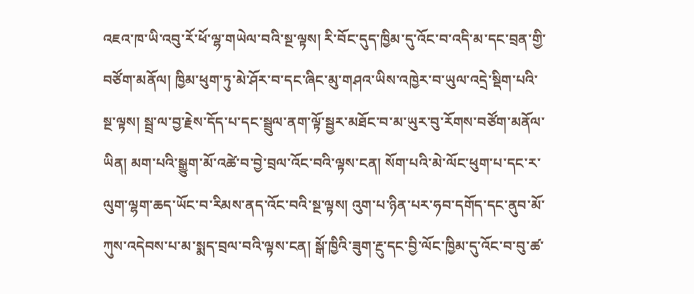འཇའ་ཁ་ཡི་འབུ་རོ་ཕོ་ལྷ་གཡེལ་བའི་སྔ་ལྟས། རི་བོང་དུད་ཁྱིམ་དུ་འོང་བ་འདི་མ་དང་བྲན་གྱི་བཙོག་མནོལ། ཁྱིམ་ཕུག་ཏུ་མེ་ཤོར་བ་དང་ཞིང་མུ་གཤའ་ཡིས་འཁྱེར་བ་ཡུལ་འདྲེ་སྡིག་པའི་སྔ་ལྟས། སྦྲ་ལ་བྱ་རྗེས་དོད་པ་དང་སྦྲུལ་ནག་ལྟོ་སྦྱར་མཐོང་བ་མ་ཡུར་བུ་རོགས་བཙོག་མནོལ་ཡིན། མག་པའི་སྒྱུག་མོ་འཚེ་བ་བྱེ་བྲལ་འོང་བའི་ལྟས་ངན། སོག་པའི་མེ་ལོང་ཕུག་པ་དང་ར་ལུག་ལྷག་ཆད་ཡོང་བ་རིམས་ནད་འོང་བའི་སྔ་ལྟས། འུག་པ་ཉིན་པར་ཧབ་དགོད་དང་ནུབ་མོ་ཀུས་འདེབས་པ་མ་སྨད་བྲལ་བའི་ལྟས་ངན། སྒོ་ཁྱིའི་ཟུག་རྔུ་དང་བྱི་ལོང་ཁྱིམ་དུ་འོང་བ་བུ་ཚ་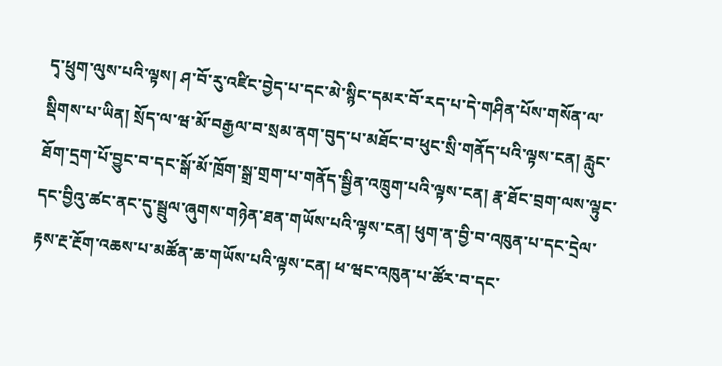དྭ་ཕྲུག་ལུས་པའི་ལྟས། ཤ་བོ་རུ་འཛིང་བྱེད་པ་དང་མེ་སྙིང་དམར་བོ་རད་པ་དེ་གཤིན་པོས་གསོན་ལ་སྡིགས་པ་ཡིན། སྲོད་ལ་ཝ་མོ་བརྒྱལ་བ་སྲམ་ནག་བུད་པ་མཐོང་བ་ཕུང་སྲི་གནོད་པའི་ལྟས་ངན། རླུང་ཐོག་དྲག་པོ་བྱུང་བ་དང་སྒོ་མོ་ཁྲོག་སྒྲ་གྲག་པ་གནོད་སྦྱིན་འཁྲུག་པའི་ལྟས་ངན། རྣ་ཐོང་བྲག་ལས་ལྟུང་དང་བྱིའུ་ཚང་ནང་དུ་སྦྲུལ་ཞུགས་གཉེན་ཐན་གཡོས་པའི་ལྟས་ངན། ཕུག་ན་བྱི་བ་འཁུན་པ་དང་དྲེལ་རྟས་རྔ་རྔོག་འཆས་པ་མཚོན་ཆ་གཡོས་པའི་ལྟས་ངན། ཕ་ཝང་འཁུན་པ་ཚོར་བ་དང་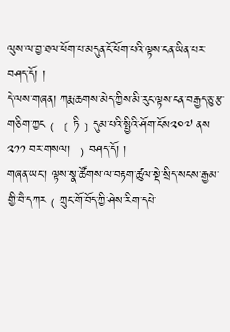ལུས་ལ་བྱ་ཐལ་ཕོག་པ་མདུན་ངོ་ཕོག་པའི་ལྟས་ངན་ཡིན་པར་བཤད་དོ། །
དེ་ལས་གཞན། ཀརྨ་ཆགས་མེད་ཀྱིས་མི་རུང་ལྟས་ངན་བརྒྱད་ཅུ་རྩ་གཅིག་ཀྱང﹙﹝ཏི﹞དུམ་པའི་སྤྱིའི་ཤོག་ངོས༢༠༧ ནས ༢༡༡ བར་གསལ། ﹚བཤད་དོ། །
གཞན་ཡང་། ལྟས་སྣ་ཚོགས་ལ་བརྟག་ཚུལ་སྡེ་སྲིད་སངས་རྒྱམ་གྱི་བཻ་དཀར﹙ཀྲུང་གོ་བོད་ཀྱི་ཤེས་རིག་དཔེ་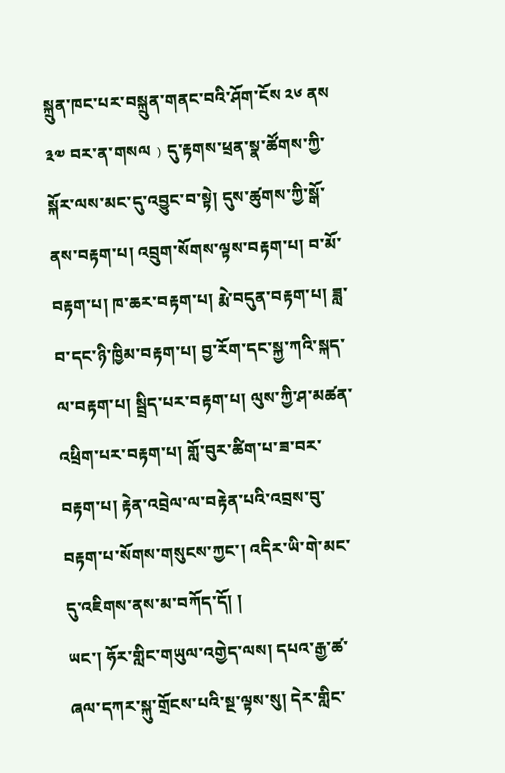སྐྲུན་ཁང་པར་བསྐྲུན་གནང་བའི་ཤོག་ངོས ༢༦ ནས ༣༧ བར་ན་གསལ﹚དུ་རྟགས་ཕྲན་སྣ་ཚོགས་ཀྱི་སྐོར་ལས་མང་དུ་འབྱུང་བ་སྟེ། དུས་ཚུགས་ཀྱི་སྒོ་ནས་བརྟག་པ། འབྲུག་སོགས་ལྟས་བརྟག་པ། བ་མོ་བརྟག་པ། ཁ་ཆར་བརྟག་པ། རྨེ་བདུན་བརྟག་པ། ཟླ་བ་དང་ཉི་ཁྱིམ་བརྟག་པ། བྱ་རོག་དང་སྐྱ་ཀའི་སྐད་ལ་བརྟག་པ། སྦྲིད་པར་བརྟག་པ། ལུས་ཀྱི་ཤ་མཚན་འཕྲིག་པར་བརྟག་པ། གློ་བུར་ཚིག་པ་ཟ་བར་བརྟག་པ། རྟེན་འབྲེལ་ལ་བརྟེན་པའི་འབྲས་བུ་བརྟག་པ་སོགས་གསུངས་ཀྱང་། འདིར་ཡི་གེ་མང་དུ་འཇིགས་ནས་མ་བཀོད་དོ། །
ཡང་། ཧོར་གླིང་གཡུལ་འགྱེད་ལས། དཔའ་རྒྱ་ཚ་ཞལ་དཀར་སྐུ་གྲོངས་པའི་སྔ་ལྟས་སུ། དེར་གླིང་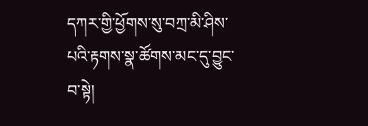དཀར་གྱི་ཕྱོགས་སུ་བཀྲ་མི་ཤིས་པའི་རྟགས་སྣ་ཚོགས་མང་དུ་བྱུང་བ་སྟེ།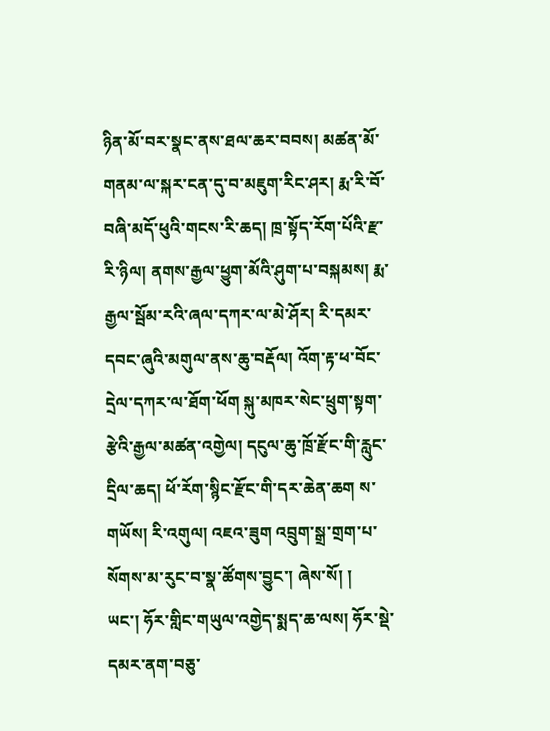ཉིན་མོ་བར་སྣང་ནས་ཐལ་ཆར་བབས། མཚན་མོ་གནམ་ལ་སྐར་ངན་དུ་བ་མཇུག་རིང་ཤར། རྨ་རི་བོ་བཞི་མདོ་ཕུའི་གངས་རི་ཆད། ཁྲ་སྟོད་རོག་པོའི་རྫ་རི་ཉིལ། ནགས་རྒྱལ་ཕྱུག་མོའི་ཤུག་པ་བསྐམས། རྨ་རྒྱལ་སྦོམ་རའི་ཞལ་དཀར་ལ་མེ་ཤོར། རི་དམར་དབང་ཞུའི་མགུལ་ནས་ཆུ་བརྡོལ། འོག་རྟ་ཕ་བོང་དྲེལ་དཀར་ལ་ཐོག་ཕོག སྐུ་མཁར་སེང་ཕྲུག་སྟག་རྩེའི་རྒྱལ་མཚན་འགྱེལ། དངུལ་ཆུ་ཁྲོ་རྫོང་གི་རླུང་དྲིལ་ཆད། ཕོ་རོག་སྙིང་རྫོང་གི་དར་ཆེན་ཆག ས་གཡོས། རི་འགུལ། འཇའ་ཟུག འབྲུག་སྒྲ་གྲག་པ་སོགས་མ་རུང་བ་སྣ་ཚོགས་བྱུང་། ཞེས་སོ། །
ཡང་། ཧོར་གླིང་གཡུལ་འགྱེད་སྨད་ཆ་ལས། ཧོར་སྡེ་དམར་ནག་བཅུ་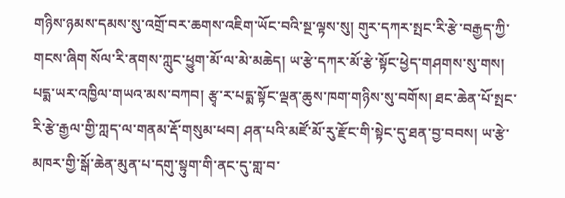གཉིས་ཉམས་དམས་སུ་འགྲོ་བར་ཆགས་འཇིག་ཡོང་བའི་སྔ་ལྟས་སུ། གུར་དཀར་སྤང་རི་རྩེ་བརྒྱད་ཀྱི་གངས་ཞིག སོལ་རི་ནགས་ཀླུང་ཕྱུག་མོ་ལ་མེ་མཆེད། ཡ་རྩེ་དཀར་མོ་རྩེ་སྟོང་ཕྱེད་གཤགས་སུ་གས། པདྨ་ཡར་འཁྱིལ་གཡའ་མས་བཀབ། རྩྭ་ར་པདྨ་སྟོང་ལྡན་ཆུས་ཁག་གཉིས་སུ་བགོས། ཐང་ཆེན་པོ་སྤང་རི་རྩེ་རྒྱལ་གྱི་ཀླད་ལ་གནམ་རྡོ་གསུམ་ཕབ། ཤན་པའི་མཛོ་མོ་རུ་རྫོང་གི་སྟེང་དུ་ཐན་བྱ་བབས། ཡ་རྩེ་མཁར་གྱི་སྒོ་ཆེན་མུན་པ་དགུ་སྟུག་གི་ནང་དུ་གླ་བ་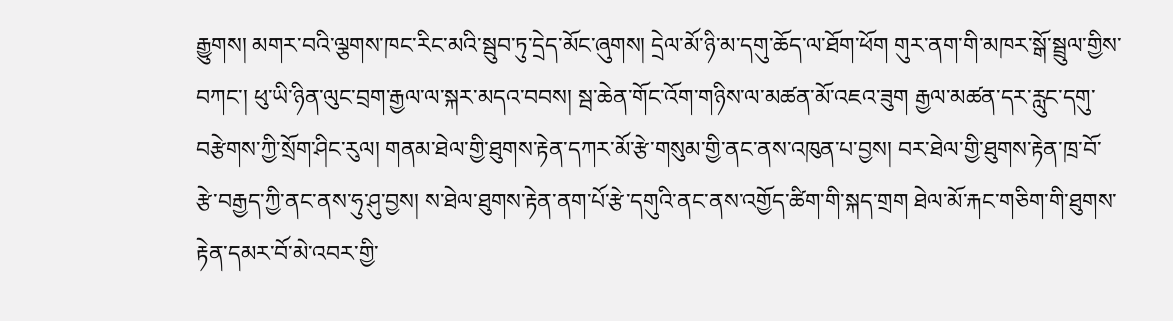རྒྱུགས། མགར་བའི་ལྕགས་ཁང་རིང་མའི་སྦུབ་ཏུ་དྲེད་མོང་ཞུགས། དྲེལ་མོ་ཉི་མ་དགུ་ཆོད་ལ་ཐོག་ཕོག གུར་ནག་གི་མཁར་སྒོ་སྦྲུལ་གྱིས་བཀང་། ཕུ་ཡི་ཉིན་ལུང་བྲག་རྒྱལ་ལ་སྐར་མདའ་བབས། སྦ་ཆེན་གོང་འོག་གཉིས་ལ་མཚན་མོ་འཇའ་ཟུག རྒྱལ་མཚན་དར་རླུང་དགུ་བརྩེགས་ཀྱི་སྲོག་ཤིང་རུལ། གནམ་ཐེལ་གྱི་ཐུགས་རྟེན་དཀར་མོ་རྩེ་གསུམ་གྱི་ནང་ནས་འཁུན་པ་བྱས། བར་ཐེལ་གྱི་ཐུགས་རྟེན་ཁྲ་བོ་རྩེ་བརྒྱད་ཀྱི་ནང་ནས་ཧུ་ཤུ་བྱས། ས་ཐེལ་ཐུགས་རྟེན་ནག་པོ་རྩེ་དགུའི་ནང་ནས་འགྱོད་ཚིག་གི་སྐད་གྲག ཐེལ་མོ་རྐང་གཅིག་གི་ཐུགས་རྟེན་དམར་བོ་མེ་འབར་གྱི་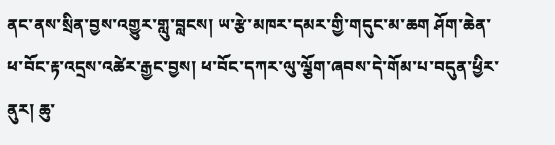ནང་ནས་སྲིན་བྱས་འགྱུར་གླུ་བླངས། ཡ་རྩེ་མཁར་དམར་གྱི་གདུང་མ་ཆག ཤོག་ཆེན་ཕ་བོང་རྟ་འདྲས་འཚེར་རྒྱང་བྱས། ཕ་བོང་དཀར་ལུ་ལྕོག་ཞབས་དེ་གོམ་པ་བདུན་ཕྱིར་ནུར། ཆུ་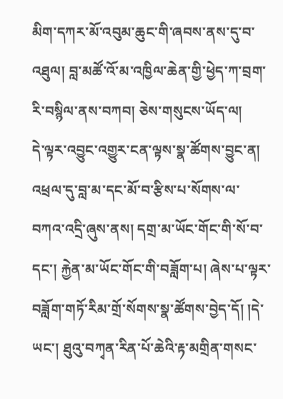མིག་དཀར་མོ་འབུམ་ཆུང་གི་ཞབས་ནས་དུ་བ་འཐུལ། བླ་མཚོ་འོ་མ་འཁྱིལ་ཆེན་གྱི་ཕྱེད་ཀ་བྲག་རི་བསྙིལ་ནས་བཀབ། ཅེས་གསུངས་ཡོད་ལ།
དེ་ལྟར་འབྱུང་འགྱུར་ངན་ལྟས་སྣ་ཚོགས་བྱུང་ན། འཕྲལ་དུ་བླ་མ་དང་མོ་བ་རྩིས་པ་སོགས་ལ་བཀའ་འདྲི་ཞུས་ནས། དགྲ་མ་ཡོང་གོང་གི་སོ་བ་དང་། རྐྱེན་མ་ཡོང་གོང་གི་བཟློག་པ། ཞེས་པ་ལྟར་བཟློག་གཏོ་རིམ་གྲོ་སོགས་སྣ་ཚོགས་བྱེད་དོ། །དེ་ཡང་། ཐུའུ་བཀྭན་རིན་པོ་ཆེའི་རྟ་མགྲིན་གསང་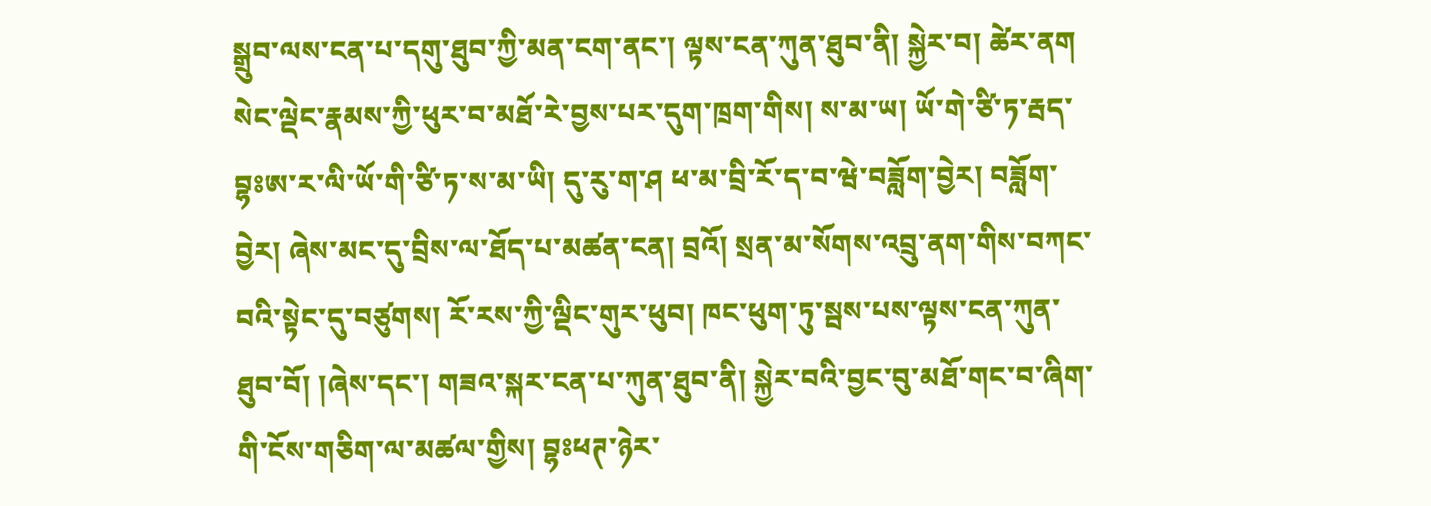སྒྲུབ་ལས་ངན་པ་དགུ་ཐུབ་ཀྱི་མན་ངག་ནང་། ལྟས་ངན་ཀུན་ཐུབ་ནི། སྐྱེར་བ། ཚེར་ནག སེང་ལྡེང་རྣམས་ཀྱི་ཕུར་བ་མཐོ་རེ་བྱས་པར་དུག་ཁྲག་གིས། ས་མ་ཡ། ཡོ་གེ་ཙི་ཏ་རྦད་བྷཿཨ་ར་ལི་ཡོ་གི་ཙི་ཏ་ས་མ་ཡི། དུ་རུ་ག་ཤ ཕ་མ་བྲི་རོ་ད་བ་ཝེ་བཟློག་བྱེར། བཟློག་བྱེར། ཞེས་མང་དུ་བྲིས་ལ་ཐོད་པ་མཚན་ངན། བྲའོ། སྲན་མ་སོགས་འབྲུ་ནག་གིས་བཀང་བའི་སྟེང་དུ་བཙུགས། རོ་རས་ཀྱི་ལྡིང་གུར་ཕུབ། ཁང་ཕུག་ཏུ་སྦས་པས་ལྟས་ངན་ཀུན་ཐུབ་བོ། །ཞེས་དང་། གཟའ་སྐར་ངན་པ་ཀུན་ཐུབ་ནི། སྐྱེར་བའི་བྱང་བུ་མཐོ་གང་བ་ཞིག་གི་ངོས་གཅིག་ལ་མཚལ་གྱིས། བྷཿཕཊ་ཉེར་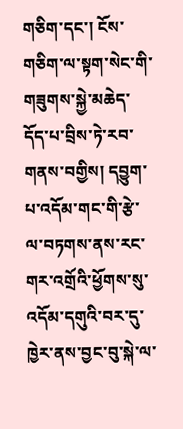གཅིག་དང་། ངོས་གཅིག་ལ་སྟག་སེང་གི་གཟུགས་སྐྱེ་མཆེད་དོད་པ་བྲིས་ཏེ་རབ་གནས་བགྱིས། དབྱུག་པ་འདོམ་གང་གི་རྩེ་ལ་བཏགས་ནས་རང་གར་འགྲོའི་ཕྱོགས་སུ་འདོམ་དགུའི་བར་དུ་ཁྱེར་ནས་བྱང་བུ་སྐེ་ལ་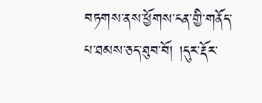བཏགས་ནས་ཕྱོགས་ངན་གྱི་གནོད་པ་ཐམས་ཅད་ཐུབ་བོ། །དུར་རྡོར་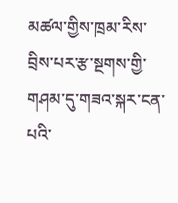མཚལ་གྱིས་ཁྲམ་རིས་བྲིས་པར་རྩ་སྔགས་གྱི་གཤམ་དུ་གཟའ་སྐར་ངན་པའི་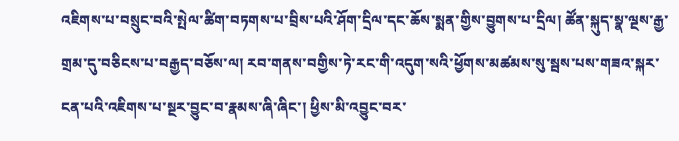འཇིགས་པ་བསྲུང་བའི་སྤེལ་ཚིག་བཏགས་པ་བྲིས་པའི་ཤོག་དྲིལ་དང་ཆོས་སྨན་གྱིས་བྱུགས་པ་དྲིལ། ཚོན་སྐུད་སྣ་ལྔས་རྒྱ་གྲམ་དུ་བཅིངས་པ་བརྒྱད་བཅོས་ལ། རབ་གནས་བགྱིས་ཏེ་རང་གི་འདུག་སའི་ཕྱོགས་མཚམས་སུ་སྦས་པས་གཟའ་སྐར་ངན་པའི་འཇིགས་པ་སྔར་བྱུང་བ་རྣམས་ཞི་ཞིང་། ཕྱིས་མི་འབྱུང་བར་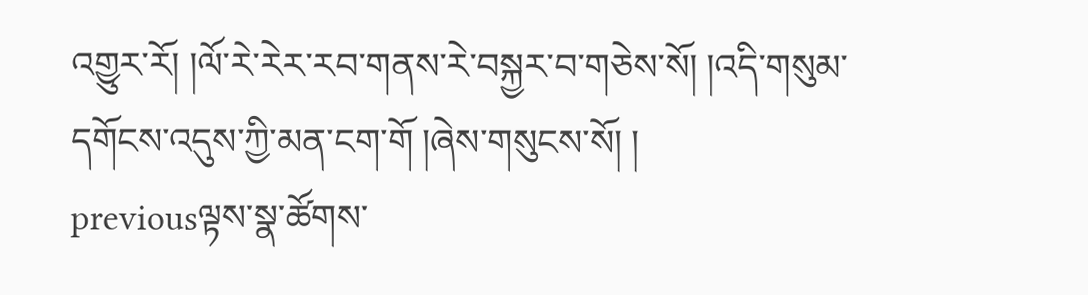འགྱུར་རོ། །ལོ་རེ་རེར་རབ་གནས་རེ་བསྐྱར་བ་གཅེས་སོ། །འདི་གསུམ་དགོངས་འདུས་ཀྱི་མན་ངག་གོ །ཞེས་གསུངས་སོ། །
previousལྟས་སྣ་ཚོགས་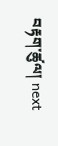བརྟག་ཚུལ། next